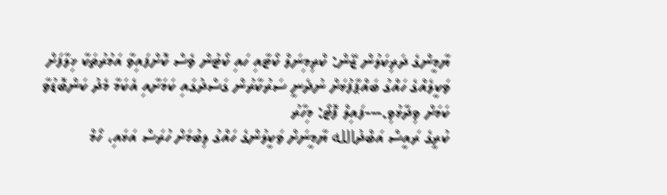ޔާމީންގެ ދަރިކަލުން ޒޭން: ކްރިމިނަލް ކޯޓާއި ހައި ކޯޓުން ވެސް ކޮށްފައިވާ އަމުރުތަކާ ޚިލާފަށް ވަކީލެއްގެ ހައްގު ބައްޕާފުޅަށް ނުދެނީ ސަރުކާރުން ގަސްދުގައި ކަމަށާއި އެކަމާ މެދު ކަންބޮޑުވާ ކަމަށް ވިދާޅުވި.---ފައިލް ފޮޓޯ: މިހާރު
ކުރީގެ ރައީސް އަބްދުالله ޔާމީނަށް ވަކީލުންގެ ހައްގު ލިބުމަށް ހުރަސް އަޅައި، ހޯމް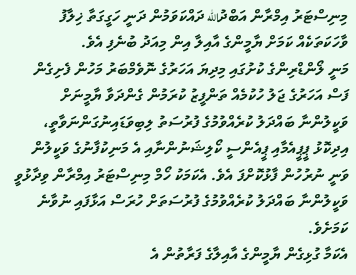މިނިސްޓަރު އިމްރާން އަބްދުالله ދައްކަވަމުން ދަނީ ހަގީގަތާ ޚިލާފު ވާހަކަތަކެއް ކަމަށް ޔާމީންގެ އާއިލާ އިން މިއަދު ބުނެފި އެވެ.
މަނީ ލޯންޑްރިންގެ ކުށުގައި މިދިޔަ އަހަރުގެ ނޮވެމްބަރު މަހުން ފެށިގެން ފަސް އަހަރުގެ ޖަލު ހުކުމެއް ތަންފީޒު ކުރަމުން ގެންދަވާ ޔާމީނަށް ވަކީލުންނާ ބައްދަލު ކުރެއްވުމުގެ ފުރުސަތު ލިބިވަޑައިނުގަންނަވާތީ، އިދިކޮޅު ޕީޕީއެމާއި ޕީއެންސީ ކޯލިޝަނުންނާއި އެ މަނިކުފާނުގެ ވަކީލުން ވަނީ ނުރުހުން ފާޅުކޮށްފަ އެވެ. އެކަމަކު ހޯމް މިނިސްޓަރު އިމްރާން ވިދާޅުވީ ވަކީލުންނާ ބައްދަލު ކުރެއްވުމުގެ ފުރުސަތަށް ހުރަސް އަޅާފައި ނުވާނެ ކަމަށެވެ.
އެކަމާ ގުޅިގެން ޔާމީންގެ އާއިލާގެ ފަރާތުން އެ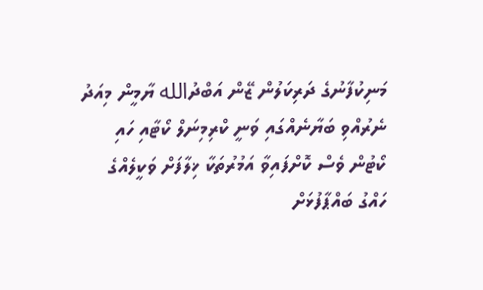މަނިކުފާނުގެ ދަރިކަލުން ޒޭން އަބްދުالله ޔާމީން މިއަދު ނެރުއްވި ބަޔާނެއްގައި ވަނީ ކްރިމިނަލް ކޯޓާއި ހައި ކޯޓުން ވެސް ކޮށްފައިވާ އަމުރުތަކާ ޚިލާފަށް ވަކީލެއްގެ ހައްގު ބައްޕާފުޅަށް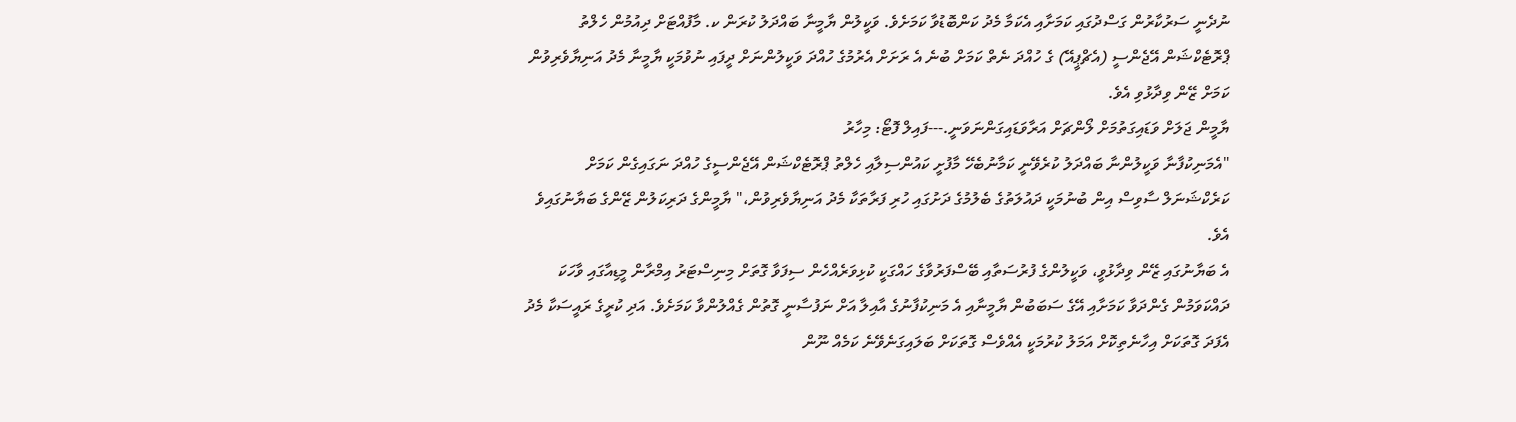ނުދެނީ ސަރުކާރުން ގަސްދުގައި ކަމަށާއި އެކަމާ މެދު ކަންބޮޑުވާ ކަމަށެވެ. ވަކީލުން ޔާމީނާ ބައްދަލު ކުރަން ކ. މާފުއްޓަށް ދިއުމުން ހެލްތު ޕްރޮޓެކްޝަން އޭޖެންސީ (އެޗްޕީއޭ) ގެ ހުއްދަ ނެތް ކަމަށް ބުނެ އެ ރަށަށް އެރުމުގެ ހުއްދަ ވަކީލުންނަށް ދީފައި ނުވުމަކީ ޔާމީނާ މެދު އަނިޔާވެރިވުން ކަމަށް ޒޭން ވިދާޅުވި އެވެ.
ޔާމީން ޖަލަށް ވަޑައިގަތުމަށް ލޯންޗަށް އަރާވަޑައިގަންނަވަނީ.---ފައިލް ފޮޓޯ: މިހާރު
"އެމަނިކުފާނާ ވަކީލުންނާ ބައްދަލު ކުރެވޭނީ ކަމާނުބެހޭ މާފުށީ ކައުންސިލާއި ހެލްތު ޕްރޮޓެކްޝަން އޭޖެންސީގެ ހުއްދަ ނަގައިގެން ކަމަށް ކަރެކްޝަނަލް ސާވިސް އިން ބުނުމަކީ ދައުލަތުގެ ބެލުމުގެ ދަށުގައި ހުރި ފަރާތަކާ މެދު އަނިޔާވެރިވުން،" ޔާމީންގެ ދަރިކަލުން ޒޭންގެ ބަޔާނުގައިވެ އެވެ.
އެ ބަޔާނުގައި ޒޭން ވިދާޅުވީ، ވަކީލުންގެ ފުރުސަތާއި ބޭސްފަރުވާގެ ހައްގަކީ ކުޅިވަރެއްހެން ސިފަވާ ގޮތަށް މިނިސްޓަރު އިމްރާން މީޑިއާގައި ވާހަކަ ދައްކަވަމުން ގެންދަވާ ކަމަށާއި އޭގެ ސަބަބުން ޔާމީނާއި އެ މަނިކުފާނުގެ އާއިލާ އަށް ނަފުސާނީ ގޮތުން ގެއްލުންވާ ކަމަށެވެ. އަދި ކުރީގެ ރައީސަކާ މެދު އެފަދަ ގޮތަކަށް އިހާނެތިކޮށް އަމަލު ކުރުމަކީ އެއްވެސް ގޮތަކަށް ބަލައިގަނެވޭނެ ކަމެއް ނޫން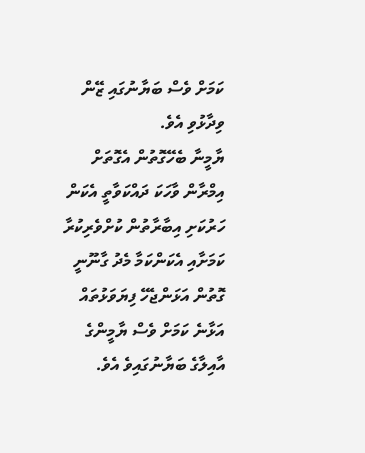ކަމަށް ވެސް ބަޔާނުގައި ޒޭން ވިދާޅުވި އެވެ.
ޔާމީނާ ބެހޭގޮތުން އެގޮތަށް އިމްރާން ވާހަކަ ދައްކަވާތީ އެކަން ހަރުކަށި އިބާރާތުން ކުށްވެރިކުރާ ކަމަށާއި އެކަންކަމާ މެދު ގާނޫނީ ގޮތުން އަޅަންޖެހޭ ފިޔަވަޅުތައް އަޅާނެ ކަމަށް ވެސް ޔާމީންގެ އާއިލާގެ ބަޔާނުގައިވެ އެވެ.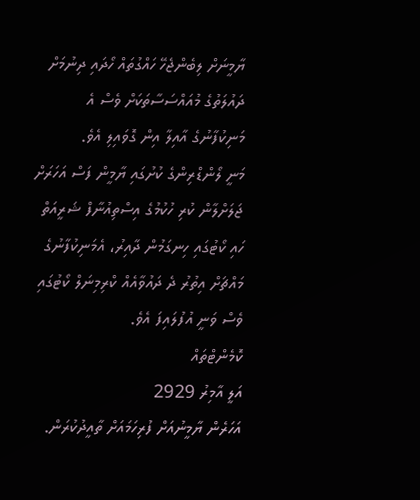ޔާމީނަށް ލިބެންޖެހޭ ހައްގުތައް ހޯދައި ދިނުމަށް ދައުލަތުގެ މުއައްސަސާތަކަށް ވެސް އެ މަނިކުފާނުގެ އާއިލާ އިން ގޮވައިލި އެވެ.
މަނީ ލޯންޑްރިންގެ ކުށުގައި ޔާމީން ފަސް އަހަރަށް ޖަލަށްލާން ކުރި ހުކުމުގެ އިސްތިއުނާފް ޝަރީއަތް ހައި ކޯޓުގައި ހިނގަމުން ދާއިރު، އެމަނިކުފާނުގެ މައްޗަށް އިތުރު ދެ ދައުވާއެއް ކްރިމިނަލް ކޯޓުގައި ވެސް ވަނީ އުފުލައިފަ އެވެ.
ކޮމެންޓްތައް
އަލީ އާމިރު 2929
އަހަރެން ޔާމީނުއަށް ފުރިހަމައަށް ތާއީދުކުރަން.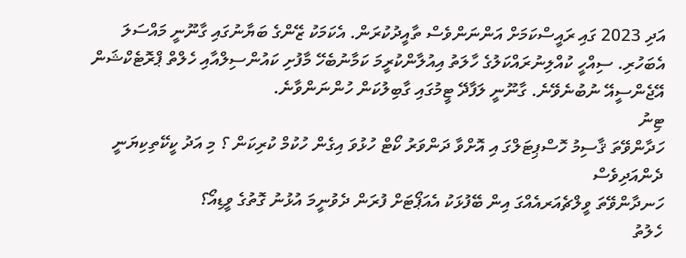އަދި 2023 ގައި ރައީސްކަމަށް އަންނަންވެސް ތާއީދުކުރަން. އެކަމަކު ޒޭންގެ ބަޔާނުގައި ގާނޫނީ މައްސަލަ އެބަހުރި. ސިއްހީ ކުއްލިނުރައްކަލުގެ ހާލަތު އިއުލާންކުރީމަ ކަމާނުބެހޭ މާފުށި ކައުންސިލްއާއި ހެލްތް ޕްރޮޓެކްޝަން އޭޖެންސީއޭ ނުބުނެވޭނެ. ގާނޫނީ ލަފާދޭ ޓީމުގައި ގާބިލުކަން ހުންނަންވާނެ.
ޓިނު
ހަދާންވޭތަ ޤާސިމު ހޮސްޕިޓަލްގަ އި އޮށްވާ ދަންވަރު ކޯޓް ހުޅުވަ އިގެން ހުކުމް ކުރިކަން ؟ މި އަދު ކީކޭތިކިޔަނީ
ދެންއަދިވެސް
ހަނދާންވޭތަ ވީލްޗެއަރއެއްގަ އިން ބޭފުޅަކު އެއަޕޯޓަށް ފުރަން ދެވުނީމަ އުޅުނު ގޮތުގެ ވީޑިއޯ؟
ހެލުތު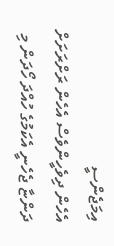އިމަޖެންސީ
އެހެން ދިވެހީންވެސް އެހެން ރަށްރަށަށް ދަންޏާ ޖެހެނީ އެކަމުގެ ހުއްދަ ހޯދަން މި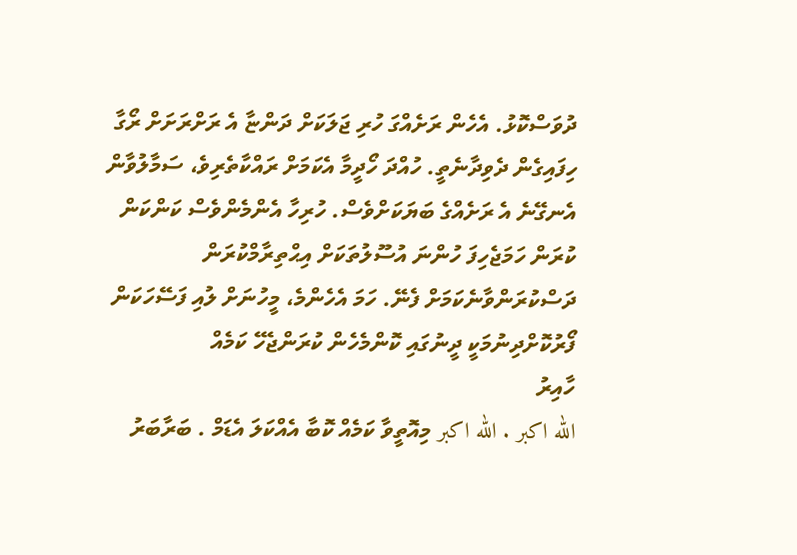ދުވަސްކޮޅު. އެހެން ރަށެއްގަ ހުރި ޖަލަކަށް ދަންޏާ އެ ރަށްރަށަށް ރޯގާ ހިފައިގެން ދެވިދާނެތީ. ހުއްދަ ހޯދީމާ އެކަމަށް ރައްކާތެރިވެ، ސަމާލުވާން އެނގޭނެ އެ ރަށެއްގެ ބަޔަކަށްވެސް. ހުރިހާ އެންމެންވެސް ކަންކަން ކުރަން ހަމަޖެހިފަ ހުންނަ އުސޫލުތަކަށް އިޙްތިރާމްކުރަން ދަސްކުރަންވާނެކަމަށް ފެނޭ. ހަމަ އެހެންމެ، މީހުނަށް ލުއި ފަސޭހަކަން ފޯރުކޮށްދިނުމަކީ ދީނުގައި ކޮންމެހެން ކުރަންޖެހޭ ކަމެއް
ހާއިރު
الله اكبر . الله اكبر މިއޮތީވާ ކަމެއް ކޮބާ އެއްކަލަ އެޑަމް . ބަރާބަރު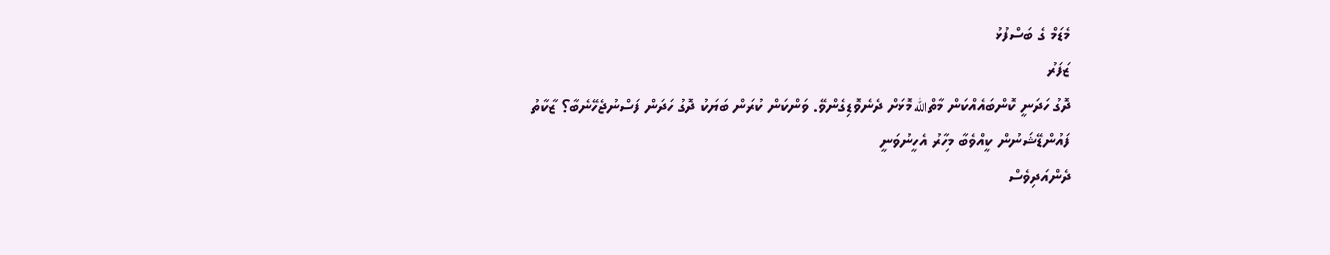މެޑަމް ގެ ބަސްފުޅު
ޒަފަރު
ދޮގު ހަދަނީ ކޮންބައެއްކަން މާތްالله މޮޅަށް ދެނެވޮޑިގެންވޭ. ވަންކަން ކުރަން ބަޔަކު ދޮގު ހަދަން ފަސްނުޖެހޭނެބާ؟ ޒާކާތު ފައުންޑޭޝަނުން ކީއްވެބާ މިހާރު އެހީނުވަނީ
ދެންއަދިވެސް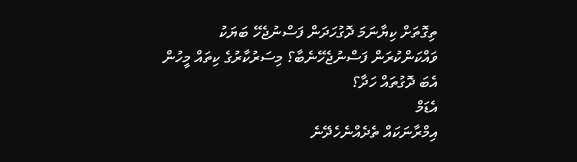ތިގޮތަށް ކިޔާނަމަ ދޮގުހަދަން ފަސްނުޖެހޭ ބަޔަކު ވައްކަންކުރަން ފަސްނުޖެހޭނެބާ؟ މިސަރުކާރުގެ ކިތައް މީހުން އެބަ ދޮގުތައް ހަދާ؟
އެޑަމް
އިމްރާނަކައް ތެދެއްނެހެދޭނެ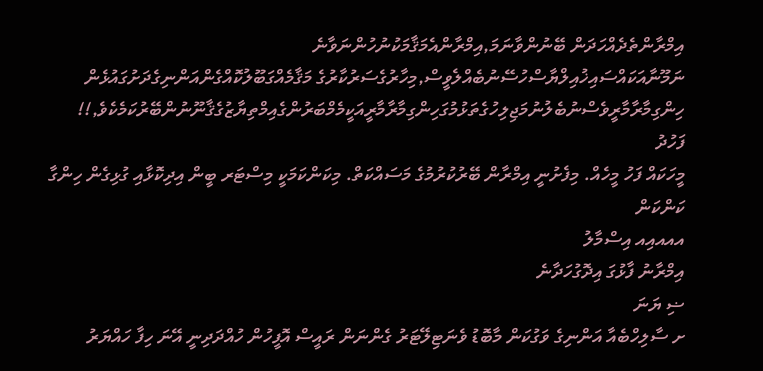އިމްރާންތެދެއްހަދަން ބޭނުންވާނަމަ,އިމްރާންއެމަޤާމަކުނުހުންނަވާނެ ނަމޫނާއަކައްސައިޚުއިލްޔާސްހުސޭނުބެއްލެވީސް,މިހާރުގެސަރުކާރުގެ މަޤާމެއްގަބޫލުކޮއްގެންއަންނިގެދަށުގައުޅެން ހިންގިމާރާމާރީވެސްނުބެލުނުމަޖިލިހުގެތަޅުމުގަހިންގިމާރާމާރީއަކީމެމްބަރުންގެއިމްތިޔާޒުގެޤާނޫނުންބޭރުކަމެކެވެ,!!
ފަހުދު
މީހަކައް ފަހު މީހެއް. މިފެށުނީ އިމްރާން ބޭރުކުރުމުގެ މަސައްކަތް. މިކަންކަމަކީ މިސްޓަރ ބީން އިދިކޮޅާއި ގުޅިގެން ހިންގާ ކަންކަން
އއއއިއ އިސްމާލު
އިމްރާނު ފާޅުގަ އިދޮގުހަދާނެ
ޟި ޔަނަ
ށ ސާލިހްބެއާ އަންނިގެ ވަގުކަން މާބޮޑު ވެނަޓިލޭޓަރު ގެންނަން ރައީސް އޮފީހުން ހުއްދަދިނީ އޭނަ ހިފާ ހައްޔަރު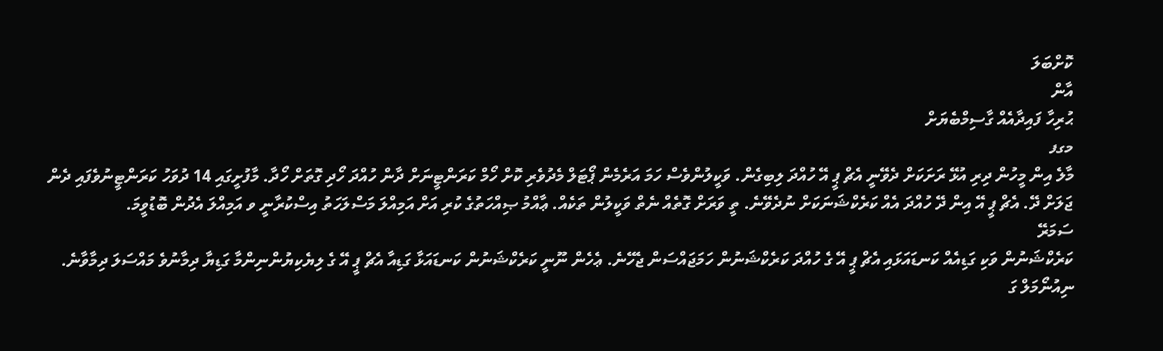ކޮށްބަލަ
އާން
ޙުރިހާ ފައިދާއެއް ގާސިމްބެޔަށް
މގފ
މާލެ އިން މީހުން ދިރި އުޅޭ ރަށަކަށް ދެވޭނީ އެޗް ޕީ އޭ ހުއްދަ ލިބިގެން. ވަކީލުންވެސް ހަމަ އަރެމެން ޕޯޓަލް މެދުވެރި ކޮށް ހޯމް ކަރަންޓީނަށް ދާން ހުއްދަ ހޯދި ގޮތަށް ހޯދާ. މާފުށީގައި 14 ދުވަހު ކަރަންޓީނުވެފައި ދެން ޖަލަށް ދޭ. އެޗް ޕީ އޭ އިން ދޭ ހުއްދަ އެއް ކަރެކްޝަނަކަށް ނުދެވޭނެ. ތީ ވަރަށް ގޮތެއް ނެތް ވަކީލުން ތަކެއް. ޢާއްމު ޞިއްހަތުގެ ކުރި އަށް އަމިއްލަ މަސްލަހަތު އިސްކުރާނީ ވ އަމިއްލަ އެދުން ބޮޑުވީމަ.
ސަމަރޭ
ކަރެކްޝަނުން ވަކި ގަޑިއެއް ކަނޑައަޅައި އެޗް ޕީ އޭ ގެ ހުއްދަ ކަރެކްޝަނުން ހަމަޖައްސަން ޖެހޭނެ. ޢެހެން ނޫނީ ކަރެކްޝަނުން ކަނޑައަޅާ ގަޑިއާ އެޗް ޕީ އޭ ގެ ލިޔެކިޔުންނިންމާ ގަޑިޔާ ދިމާނުވެ މައްސަލަ ދިމާވާނެ. ނިއުނޯމަލް ގަ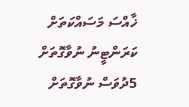ޚާއްސަ މަސައްކަތަށް ކަރަންޓީނު ނުވާގޮތަށް 5ދުވަސް ނުވާގޮތަށް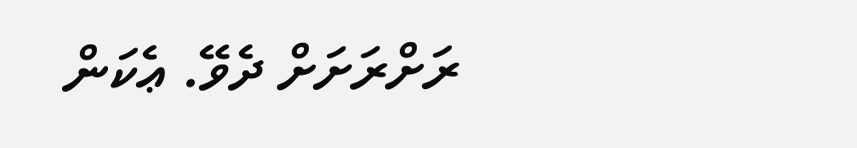ރަށްރަށަށް ދެވޭ. ޢެކަން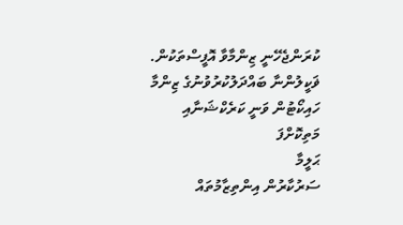ކުރަންޖެހޭނީ ޒިންމާވާ އޮފީސްތަކުން. ޥަކީލުންނާ ބައްދަލުކުރުވުނުގެ ޒިންމާ ހައިކޯޓުން ވަނީ ކަރެކްޝަނާއި މަތިކޮށްފަ
ޙަލީމާ
ސަރުކާރުން އިންތިޒާމުތައް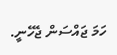ހަމަ ޖައްސަން ޖެހޭނީ.